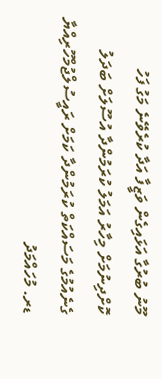މޫނު ބުރުގާ އަޅައިގެން ވަޒީފާ އަދާ ކުރެވޭނެ މަގު ފަހު ކޮށްދިނުމަށް މިހާރު އަމަލު ކުރަމުންދާ އުސޫލަށް ބަދަލު ގެނެއުމުގެ މަސައްކަތް ކުރަމުންދާ ކަމަށް ރައީސުލްޖުމްހޫރިއްޔާ ޑރ. މުހައްމަދު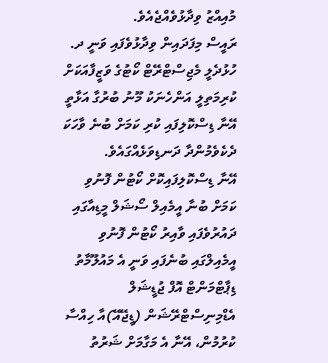މުއިއްޒު ވިދާޅުވެއްޖެއެވެ.
ރައީސް މިފަދައިން ވިދާޅުވެފައި ވަނީ ދ. ހުޅުދެލީ މެޖިސްޓްރޭޓް ކޯޓުގެ ވަޒީފާއަކަށް ކުރިމަތިލީ އަންހެނަކު މޫނު ބުރުގާ އަޅާތީ އޭނާ ޑިސްކޮލިފައި ކުރި ކަމަށް ބުނެ ވާހަކަ ދެކެވެމުންދާ ދަނޑިވަޅެއްގައެވެ.
އޭނާ ޑިސްކޮލިފައިކޮށް ކޯޓުން ފޮނުވި ކަމަށް ބުނާ އީމެއިލް ސޯޝަލް މީޑިއާގައި ދައުރުވެފައި ވާއިރު ކޯޓުން ފޮނުވި އީމެއިލްގައި ބުނެފައި ވަނީ އެ މައުލޫމާތު ޑިޕާޓްމަންޓް އޮފް ޖުޑީޝަލް އެޑްމިނިސްޓްރޭޝަން (ޑީޖޭއޭ)އާ ހިއްސާ ކުރުމުން، އޭނާ އެ މަގާމަށް ޝަރުތު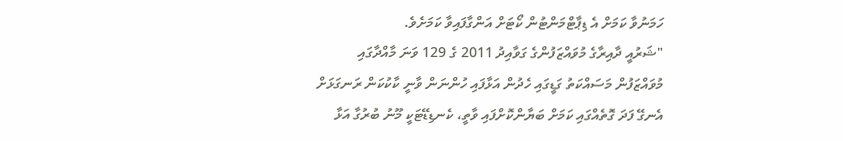ހަމަނުވާ ކަމަށް އެ ޑިޕާޓްމަންޓުން ކޯޓަށް އަންގާފައިވާ ކަމަށެވެ.
"ޝަރުއީ ދާއިރާގެ މުވައްޒަފުންގެ ގަވާއިދު 2011 ގެ 129 ވަނަ މާއްދާގައި މުވައްޒަފުން މަސައްކަތު ގަޑީގައި ހެދުން އަޅާފައި ހުންނަން ވާނީ ކާކުކަން ރަނގަޅަށް އެނގޭ ފަދަ ގޮތެއްގައި ކަމަށް ބަޔާންކޮށްފައި ވާތީ، ކެނޑިޑޭޓަކީ މޫނު ބުރުގާ އަޅާ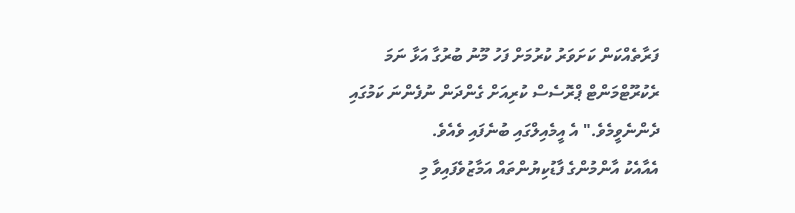ފަރާތެއްކަން ކަށަވަރު ކުރުމަށް ފަހު މޫނު ބުރުގާ އަޅާ ނަމަ ރެކުރޫޓްމަންޓް ޕްރޮސެސް ކުރިއަށް ގެންދަން ނުފެންނަ ކަމުގައި ދެންނެވީމެވެ." އެ އީމެއިލްގައި ބުނެފައި ވެއެވެ.
އެއާއެކު އާންމުންގެ ފާޑުކިޔުންތައް އަމާޒުވެފައިވާ މި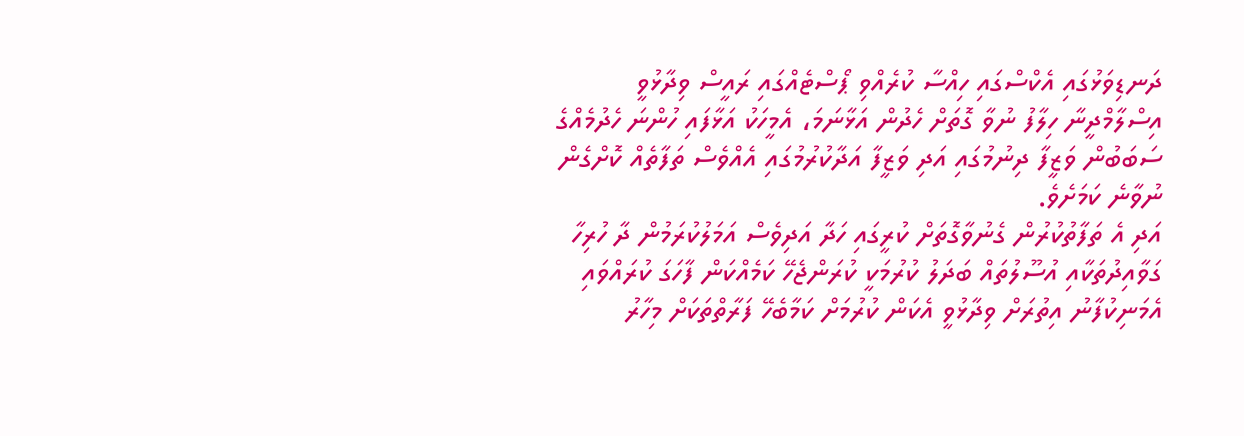ދަނޑިވަޅުގައި އެކްސްގައި ހިއްސާ ކުރެއްވި ޕޯސްޓެއްގައި ރައީސް ވިދާޅުވީ އިސްލާމްދީނާ ހިލާފު ނުވާ ގޮތަށް ހެދުން އަޅާނަމަ، އެމީހަކު އަޅާފައި ހުންނަ ހެދުމެއްގެ ސަބަބުން ވަޒީފާ ދިނުމުގައި އަދި ވަޒީފާ އަދާކުރުމުގައި އެއްވެސް ތަފާތެއް ކޮށްގެން ނުވާނެ ކަމަށެވެ.
އަދި އެ ތަފާތުކުރުން ގެނުވާގޮތަށް ކުރީގައި ހަދާ އަދިވެސް އަމަލުކުރަމުން ދާ ހުރިހާ ގަވާއިދުތަކާއި އުސޫލުތައް ބަދަލު ކުރުމަކީ ކުރަންޖެހޭ ކަމެއްކަން ފާހަގަ ކުރައްވައި އެމަނިކުފާނު އިތުރަށް ވިދާޅުވީ އެކަން ކުރުމަށް ކަމާބެހޭ ފަރާތްތަކަށް މިހާރު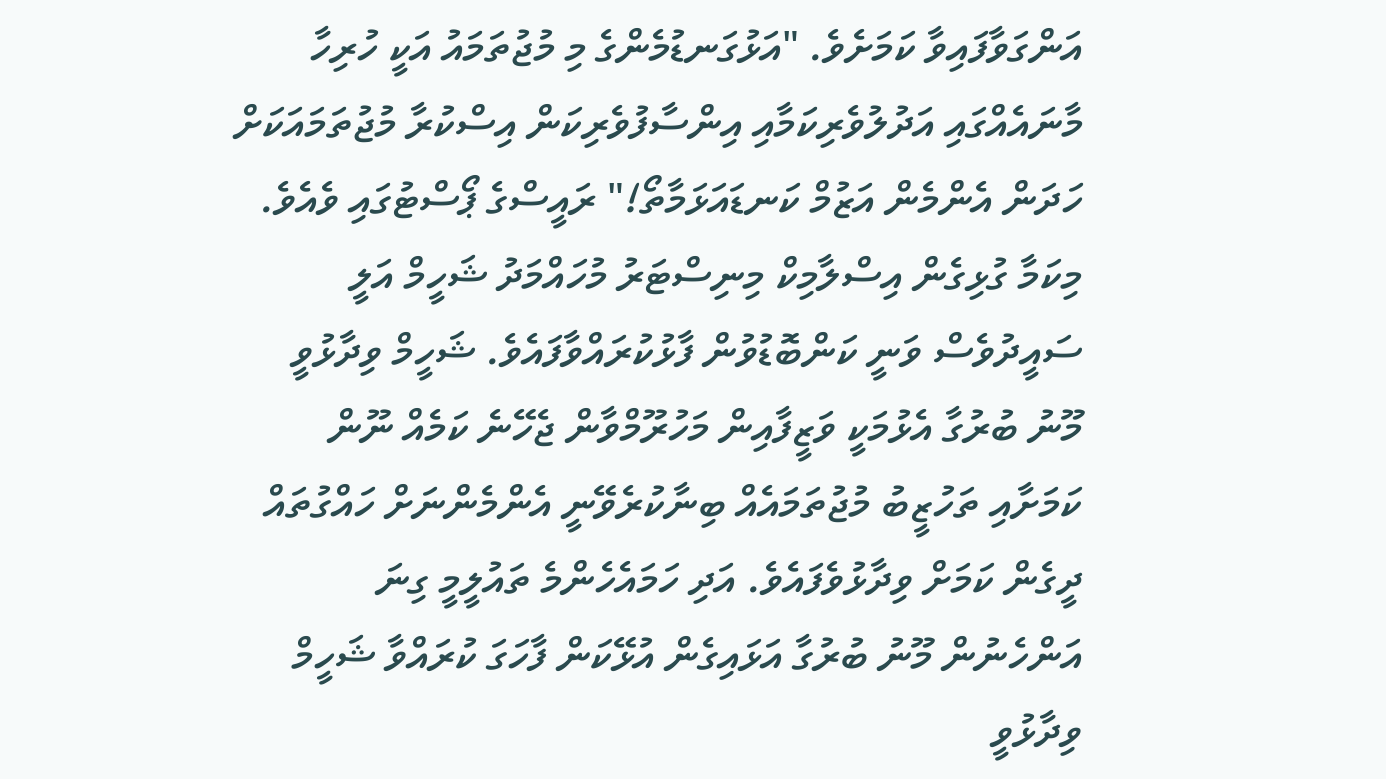އަންގަވާފައިވާ ކަމަށެވެ. "އަޅުގަނޑުމެންގެ މި މުޖުތަމައު އަކީ ހުރިހާ މާނައެއްގައި އަދުލުވެރިކަމާއި އިންސާފުވެރިކަން އިސްކުރާ މުޖުތަމައަކަށް ހަދަން އެންމެން އަޒުމް ކަނޑައަޅަމާތޯ!" ރައީސްގެ ޕޯސްޓުގައި ވެއެވެ.
މިކަމާ ގުޅިގެން އިސްލާމިކް މިނިސްޓަރު މުހައްމަދު ޝަހީމް އަލީ ސައީދުވެސް ވަނީ ކަންބޮޑުވުން ފާޅުކުރައްވާފައެވެ. ޝަހީމް ވިދާޅުވީ މޫނު ބުރުގާ އެޅުމަކީ ވަޒީފާއިން މަހުރޫމްވާން ޖެހޭނެ ކަމެއް ނޫން ކަމަށާއި ތަހުޒީބު މުޖުތަމައެއް ބިނާކުރެވޭނީ އެންމެންނަށް ހައްގުތައް ދީގެން ކަމަށް ވިދާޅުވެފައެވެ. އަދި ހަމައެހެންމެ ތައުލީމީ ގިނަ އަންހެނުން މޫނު ބުރުގާ އަޅައިގެން އުޅޭކަން ފާހަގަ ކުރައްވާ ޝަހީމް ވިދާޅުވީ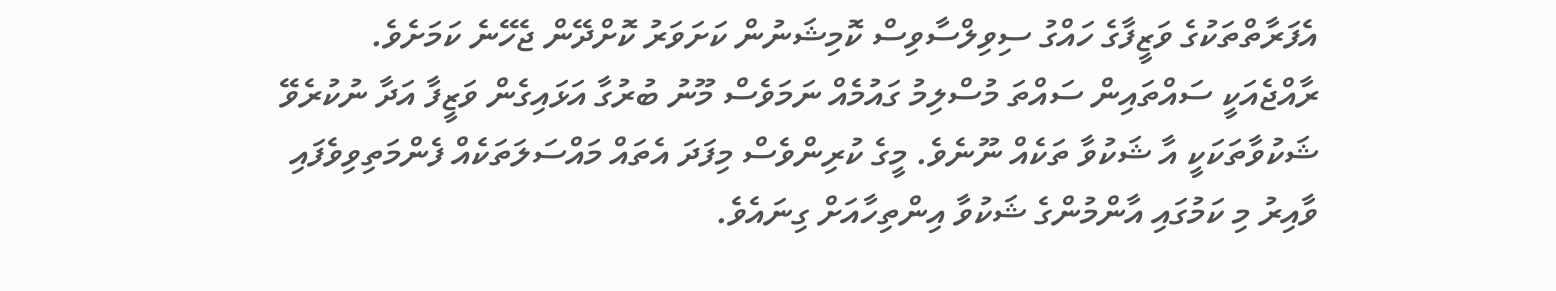އެފަރާތްތަކުގެ ވަޒީފާގެ ހައްގު ސިވިލްސާވިސް ކޮމިޝަނުން ކަށަވަރު ކޮށްދޭން ޖެހޭނެ ކަމަށެވެ.
ރާއްޖެއަކީ ސައްތައިން ސައްތަ މުސްލިމު ގައުމެއް ނަމަވެސް މޫނު ބުރުގާ އަޅައިގެން ވަޒީފާ އަދާ ނުކުރެވޭ ޝަކުވާތަކަކީ އާ ޝަކުވާ ތަކެއް ނޫނެވެ. މީގެ ކުރިންވެސް މިފަދަ އެތައް މައްސަލަތަކެއް ފެންމަތިވިވެފައި ވާއިރު މި ކަމުގައި އާންމުންގެ ޝަކުވާ އިންތިހާއަށް ގިނައެވެ.